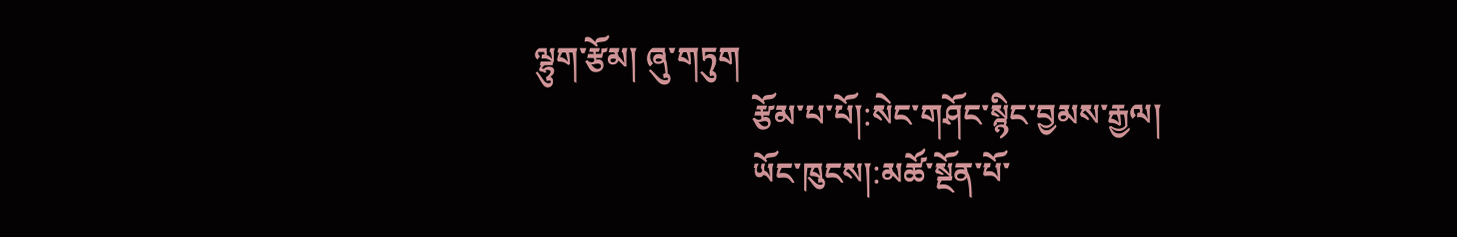ལྷུག་རྩོམ། ཞུ་གཏུག
                            རྩོམ་པ་པོ།:སེང་གཤོང་སྙིང་བྱམས་རྒྱལ།
                            ཡོང་ཁུངས།:མཚོ་སྔོན་པོ་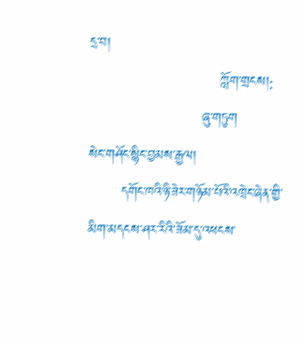དྲ་བ།
                            ཀློག་གྲངས།:
                        ཞུ་གཏུག
སེང་གཤོང་སྙིང་བྱམས་རྒྱལ།
       དགོང་ཁའི་ཉི་ཟེར་གཉོམ་པོའི་འཁྲེང་ཞེན་གྱི་མིག་མདངས་ཤར་རིའི་ཟོམ་དུ་འཕངས་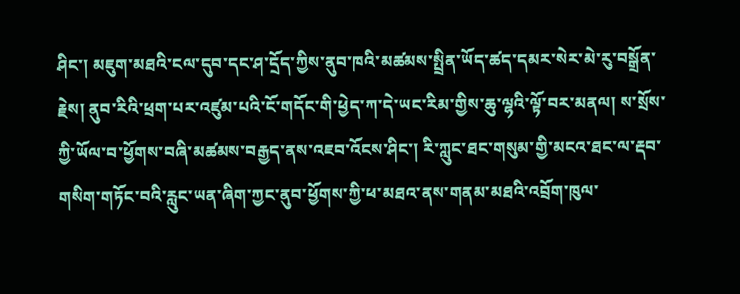ཤིང་། མཇུག་མཐའི་ངལ་དུབ་དང་ཤ་དྲོད་ཀྱིས་ནུབ་ཁའི་མཚམས་སྤྲིན་ཡོད་ཚད་དམར་སེར་མེ་རུ་བསྒྲོན་རྗེས། ནུབ་རིའི་ཕྲག་པར་འཛུམ་པའི་ངོ་གདོང་གི་ཕྱེད་ཀ་དེ་ཡང་རིམ་གྱིས་ཆུ་ལྷའི་ལྟོ་བར་མནལ། ས་སྲོས་ཀྱི་ཡོལ་བ་ཕྱོགས་བཞི་མཚམས་བརྒྱད་ནས་འཇབ་འོངས་ཤིང་། རི་ཀླུང་ཐང་གསུམ་གྱི་མངའ་ཐང་ལ་རྡབ་གསིག་གཏོང་བའི་རླུང་ཡན་ཞིག་ཀྱང་ནུབ་ཕྱོགས་ཀྱི་ཕ་མཐའ་ནས་གནམ་མཐའི་འབྲོག་ཁུལ་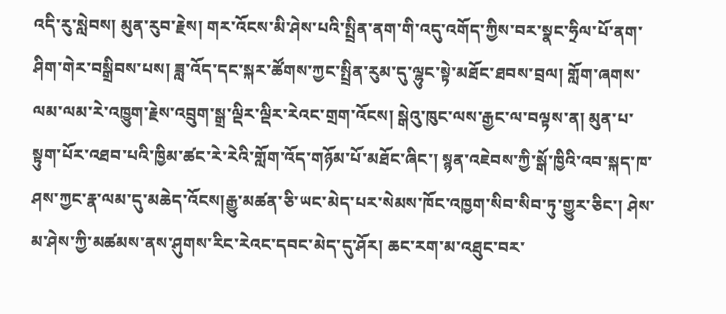འདི་རུ་སླེབས། མུན་རུབ་རྗེས། གར་འོངས་མི་ཤེས་པའི་སྤྲིན་ནག་གི་འདུ་འགོད་ཀྱིས་བར་སྣང་ཧྲིལ་པོ་ནག་ཤིག་གེར་བསྒྲིབས་པས། ཟླ་འོད་དང་སྐར་ཚོགས་ཀྱང་སྤྲིན་རུམ་དུ་ལྷུང་སྟེ་མཐོང་ཐབས་བྲལ། གློག་ཞགས་ལམ་ལམ་རེ་འཁྱུག་རྗེས་འབྲུག་སྒྲ་ལྡིར་ལྡིར་རེའང་གྲག་འོངས། སྒེའུ་ཁུང་ལས་རྒྱང་ལ་བལྟས་ན། མུན་པ་སྟུག་པོར་འཐབ་པའི་ཁྱིམ་ཚང་རེ་རེའི་གློག་འོད་གཉོམ་པོ་མཐོང་ཞིང་། སྙན་འཇེབས་ཀྱི་སྒོ་ཁྱིའི་འབ་སྐད་ཁ་ཤས་ཀྱང་རྣ་ལམ་དུ་མཆེད་འོངས།རྒྱུ་མཚན་ཅི་ཡང་མེད་པར་སེམས་ཁོང་འཁྱག་སིབ་སིབ་ཏུ་གྱུར་ཅིང་། ཤེས་མ་ཤེས་ཀྱི་མཚམས་ནས་ཤུགས་རིང་རེའང་དབང་མེད་དུ་ཤོར། ཆང་རག་མ་འཐུང་བར་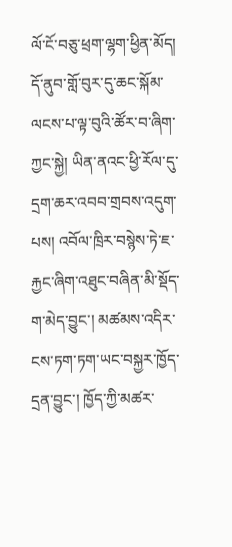ལོ་ངོ་བཅུ་ཕྲག་ལྷག་ཕྱིན་མོད། དོ་ནུབ་གློ་བུར་དུ་ཆང་སྐོམ་ལངས་པ་ལྟ་བུའི་ཚོར་བ་ཞིག་ཀྱང་སྐྱེ། ཡིན་ནའང་ཕྱི་རོལ་དུ་དྲག་ཆར་འབབ་གྲབས་འདུག་པས། འབོལ་ཁྲིར་བསྙེས་ཏེ་ཇ་རྐྱང་ཞིག་འཐུང་བཞིན་མི་སྡོད་ག་མེད་བྱུང་། མཚམས་འདིར་ངས་ཏག་ཏག་ཡང་བསྐྱར་ཁྱོད་དྲན་བྱུང་། ཁྱོད་ཀྱི་མཚར་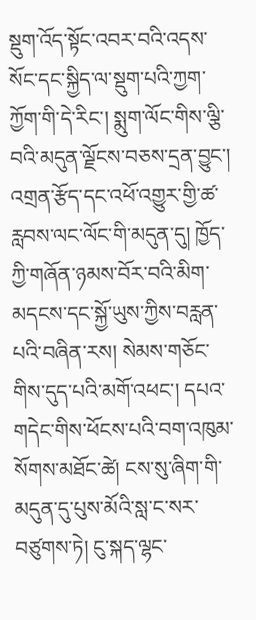སྡུག་འོད་སྟོང་འབར་བའི་འདས་སོང་དང་སྐྱིད་ལ་སྡུག་པའི་ཀྱག་ཀྱོག་གི་དེ་རིང་། སྨུག་ལོང་གིས་ལྕི་བའི་མདུན་ལྗོངས་བཅས་དྲན་བྱུང་། འགྲན་རྩོད་དང་འཕོ་འགྱུར་གྱི་ཚ་རླབས་ལང་ལོང་གི་མདུན་དུ། ཁྱོད་ཀྱི་གཞོན་ཉམས་བོར་བའི་མིག་མདངས་དང་སྐྱོ་ཡུས་ཀྱིས་བརླན་པའི་བཞིན་རས། སེམས་གཅོང་གིས་དུད་པའི་མགོ་འཕང་། དཔའ་གདེང་གིས་ཕོངས་པའི་བག་འཁུམ་སོགས་མཐོང་ཚེ། ངས་སུ་ཞིག་གི་མདུན་དུ་པུས་མོའི་སླ་ང་སར་བཙུགས་ཏེ། ངུ་སྐད་ལྷང་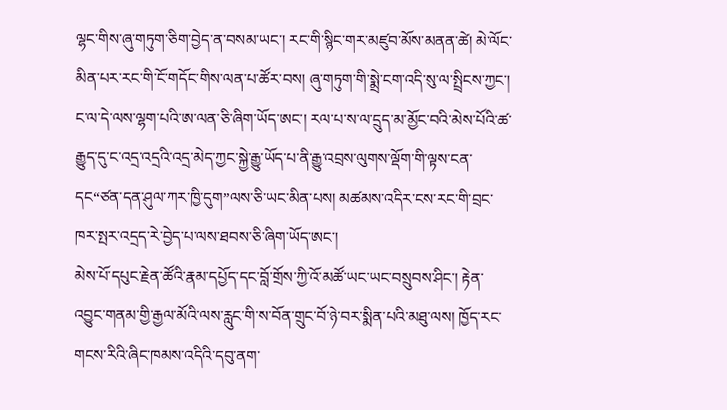ལྷང་གིས་ཞུ་གཏུག་ཅིག་བྱེད་ན་བསམ་ཡང་། རང་གི་སྙིང་གར་མཛུབ་མོས་མནན་ཚེ། མེ་ལོང་མིན་པར་རང་གི་ངོ་གདོང་གིས་ལན་པ་ཚོར་བས། ཞུ་གཏུག་གི་སྨྲེ་ངག་འདི་སུ་ལ་སྤྲིངས་ཀྱང་། ང་ལ་དེ་ལས་ལྷག་པའི་ཨ་ལན་ཅི་ཞིག་ཡོད་ཨང་། རལ་པ་ས་ལ་དྲུད་མ་མྱོང་བའི་མེས་པོའི་ཚ་རྒྱུད་དུ་ང་འདྲ་འདྲའི་འདྲ་མེད་ཀྱང་སྐྱེ་རྒྱུ་ཡོད་པ་ནི་རྒྱུ་འབྲས་ལུགས་ལྡོག་གི་ལྟས་ངན་དང“ཙན་དན་ཤུལ་ཀར་ཁྱི་དུག”ལས་ཅི་ཡང་མིན་པས། མཚམས་འདིར་ངས་རང་གི་བྲང་ཁར་སྤར་འདྲད་རེ་བྱེད་པ་ལས་ཐབས་ཅི་ཞིག་ཡོད་ཨང་།
མེས་པོ་དཔུང་རྗེན་ཚོའི་རྣམ་དཔྱོད་དང་བློ་གྲོས་ཀྱི་འོ་མཚོ་ཡང་ཡང་བསྲུབས་ཤིང་། རྟེན་འབྱུང་གནམ་གྱི་རྒྱལ་མོའི་ལས་རླུང་གི་ས་བོན་གྲུང་བོ་ཉེ་བར་སྨིན་པའི་མཐུ་ལས། ཁྱོད་རང་གངས་རིའི་ཞིང་ཁམས་འདིའི་དབུ་ནག་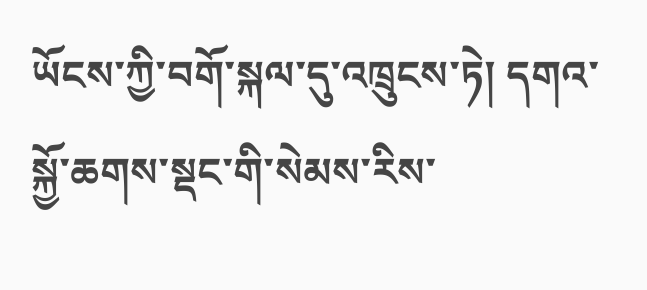ཡོངས་ཀྱི་བགོ་སྐལ་དུ་འཁྲུངས་ཏེ། དགའ་སྐྱོ་ཆགས་སྡང་གི་སེམས་རིས་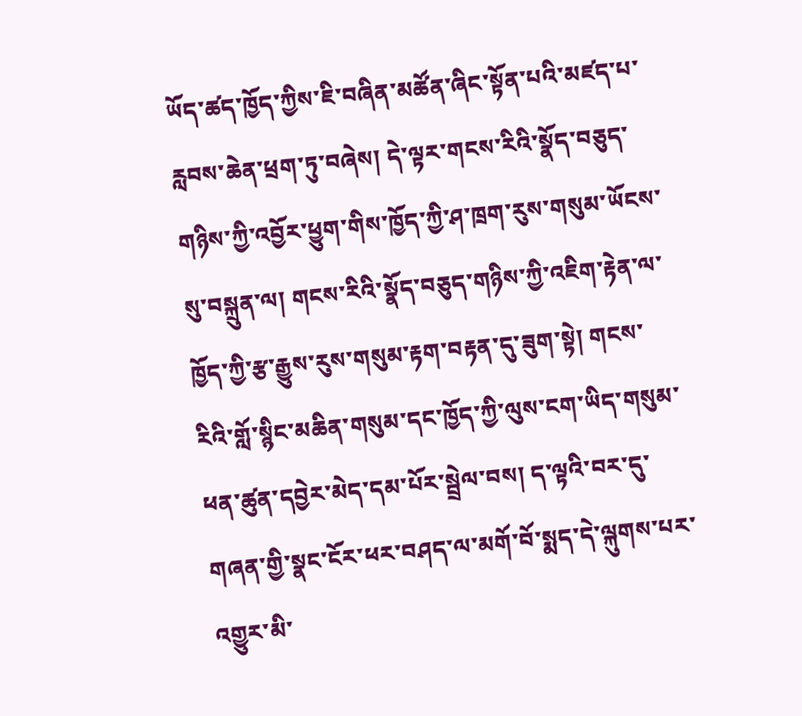ཡོད་ཚད་ཁྱོད་ཀྱིས་ཇི་བཞིན་མཚོན་ཞིང་སྟོན་པའི་མཛད་པ་རླབས་ཆེན་ཕྲག་ཏུ་བཞེས། དེ་ལྟར་གངས་རིའི་སྣོད་བཅུད་གཉིས་ཀྱི་འབྱོར་ཕྱུག་གིས་ཁྱོད་ཀྱི་ཤ་ཁྲག་རུས་གསུམ་ཡོངས་སུ་བསྐྲུན་ལ། གངས་རིའི་སྣོད་བཅུད་གཉིས་ཀྱི་འཇིག་རྟེན་ལ་ཁྱོད་ཀྱི་རྩ་རྒྱུས་རུས་གསུམ་རྟག་བརྟན་དུ་ཟུག་སྟེ། གངས་རིའི་གློ་སྙིང་མཆིན་གསུམ་དང་ཁྱོད་ཀྱི་ལུས་ངག་ཡིད་གསུམ་ཕན་ཚུན་དབྱེར་མེད་དམ་པོར་སྦྲེལ་བས། ད་ལྟའི་བར་དུ་གཞན་གྱི་སྣང་ངོར་ཕར་བཤད་ལ་མགོ་བོ་སྨད་དེ་ལྐུགས་པར་འགྱུར་མི་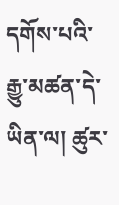དགོས་པའི་རྒྱུ་མཚན་དེ་ཡིན་ལ། ཚུར་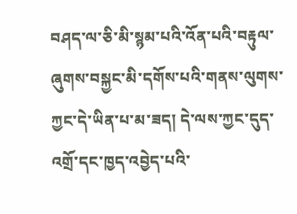བཤད་ལ་ཅི་མི་སྙམ་པའི་འོན་པའི་བརྟུལ་ཞུགས་བསྐྱང་མི་དགོས་པའི་གནས་ལུགས་ཀྱང་དེ་ཡིན་པ་མ་ཟད། དེ་ལས་ཀྱང་དུད་འགྲོ་དང་ཁྱད་འབྱེད་པའི་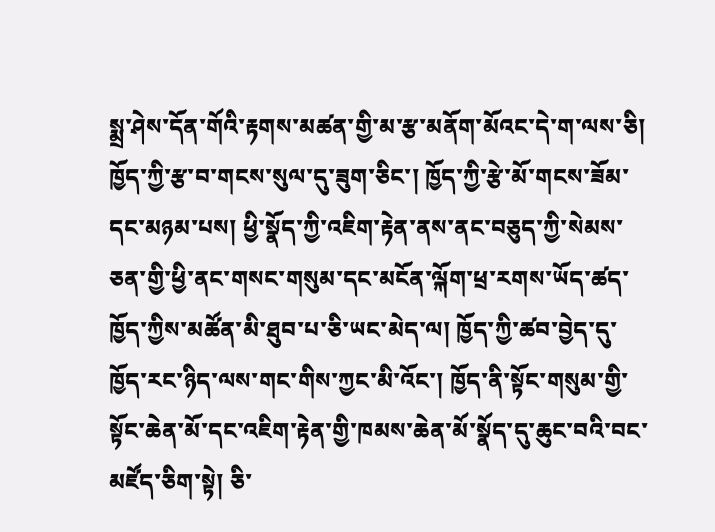སྨྲ་ཤེས་དོན་གོའི་རྟགས་མཚན་གྱི་མ་རྩ་མནོག་མོའང་དེ་ག་ལས་ཅི།
ཁྱོད་ཀྱི་རྩ་བ་གངས་སུལ་དུ་ཟུག་ཅིང་། ཁྱོད་ཀྱི་རྩེ་མོ་གངས་ཟོམ་དང་མཉམ་པས། ཕྱི་སྣོད་ཀྱི་འཇིག་རྟེན་ནས་ནང་བཅུད་ཀྱི་སེམས་ཅན་གྱི་ཕྱི་ནང་གསང་གསུམ་དང་མངོན་ལྐོག་ཕྲ་རགས་ཡོད་ཚད་ཁྱོད་ཀྱིས་མཚོན་མི་ཐུབ་པ་ཅི་ཡང་མེད་ལ། ཁྱོད་ཀྱི་ཚབ་བྱེད་དུ་ཁྱོད་རང་ཉིད་ལས་གང་གིས་ཀྱང་མི་འོང་། ཁྱོད་ནི་སྟོང་གསུམ་གྱི་སྟོང་ཆེན་མོ་དང་འཇིག་རྟེན་གྱི་ཁམས་ཆེན་མོ་སྣོད་དུ་ཆུང་བའི་བང་མཛོད་ཅིག་སྟེ། ཅི་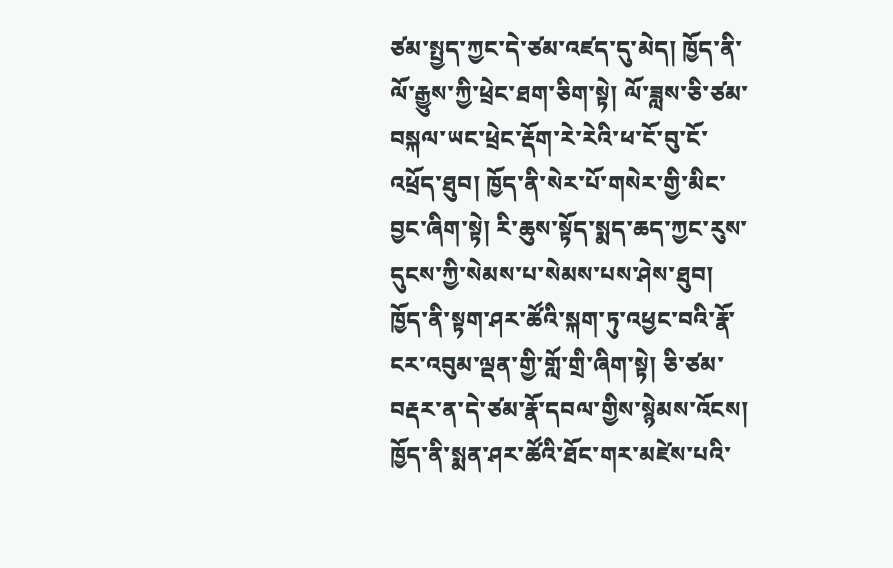ཙམ་སྤྱད་ཀྱང་དེ་ཙམ་འཛད་དུ་མེད། ཁྱོད་ནི་ལོ་རྒྱུས་ཀྱི་ཕྲེང་ཐག་ཅིག་སྟེ། ལོ་ཟླས་ཅི་ཙམ་བསྐལ་ཡང་ཕྲེང་རྡོག་རེ་རེའི་ཕ་ངོ་བུ་ངོ་འཕྲོད་ཐུབ། ཁྱོད་ནི་སེར་པོ་གསེར་གྱི་མིང་བྱང་ཞིག་སྟེ། རི་ཆུས་སྟོད་སྨད་ཆད་ཀྱང་རུས་དུངས་ཀྱི་སེམས་པ་སེམས་པས་ཤེས་ཐུབ། ཁྱོད་ནི་སྟག་ཤར་ཚོའི་སྐག་ཏུ་འཕྱང་བའི་རྣོ་ངར་འབུམ་ལྡན་གྱི་གློ་གྲི་ཞིག་སྟེ། ཅི་ཙམ་བརྡར་ན་དེ་ཙམ་རྣོ་དབལ་གྱིས་སྙེམས་འོངས། ཁྱོད་ནི་སྨན་ཤར་ཚོའི་ཐོང་གར་མཛེས་པའི་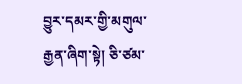བྱུར་དམར་གྱི་མགུལ་རྒྱན་ཞིག་སྟེ། ཅི་ཙམ་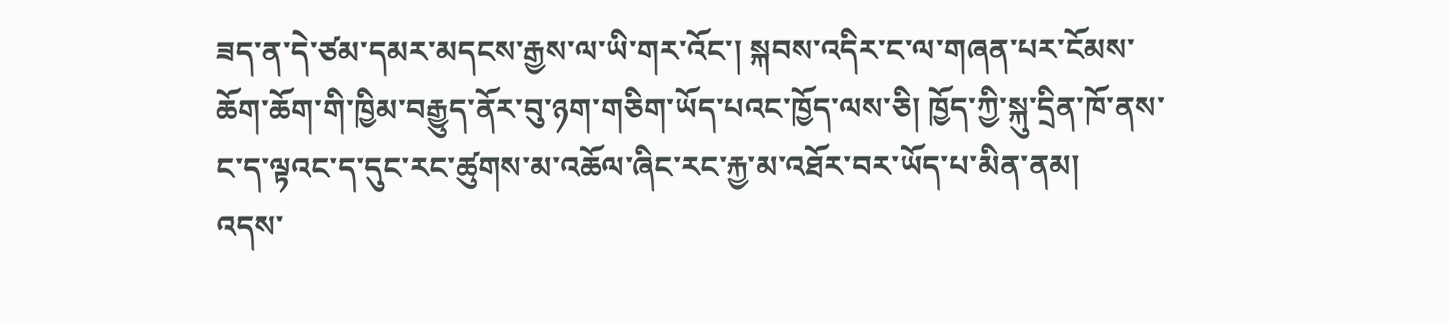ཟད་ན་དེ་ཙམ་དམར་མདངས་རྒྱས་ལ་ཡི་གར་འོང་། སྐབས་འདིར་ང་ལ་གཞན་པར་ངོམས་ཆོག་ཆོག་གི་ཁྱིམ་བརྒྱུད་ནོར་བུ་ཉག་གཅིག་ཡོད་པའང་ཁྱོད་ལས་ཅི། ཁྱོད་ཀྱི་སྐུ་དྲིན་ཁོ་ནས་ང་ད་ལྟའང་ད་དུང་རང་ཚུགས་མ་འཆོལ་ཞིང་རང་རྐྱ་མ་འཐོར་བར་ཡོད་པ་མིན་ནམ།
འདས་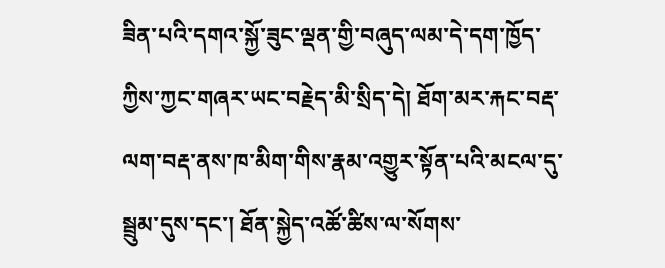ཟིན་པའི་དགའ་སྐྱོ་ཟུང་ལྡན་གྱི་བཞུད་ལམ་དེ་དག་ཁྱོད་ཀྱིས་ཀྱང་གཞར་ཡང་བརྗེད་མི་སྲིད་དེ། ཐོག་མར་རྐང་བརྡ་ལག་བརྡ་ནས་ཁ་མིག་གིས་རྣམ་འགྱུར་སྟོན་པའི་མངལ་དུ་སྦྲུམ་དུས་དང་། ཐོན་སྐྱེད་འཚོ་ཚིས་ལ་སོགས་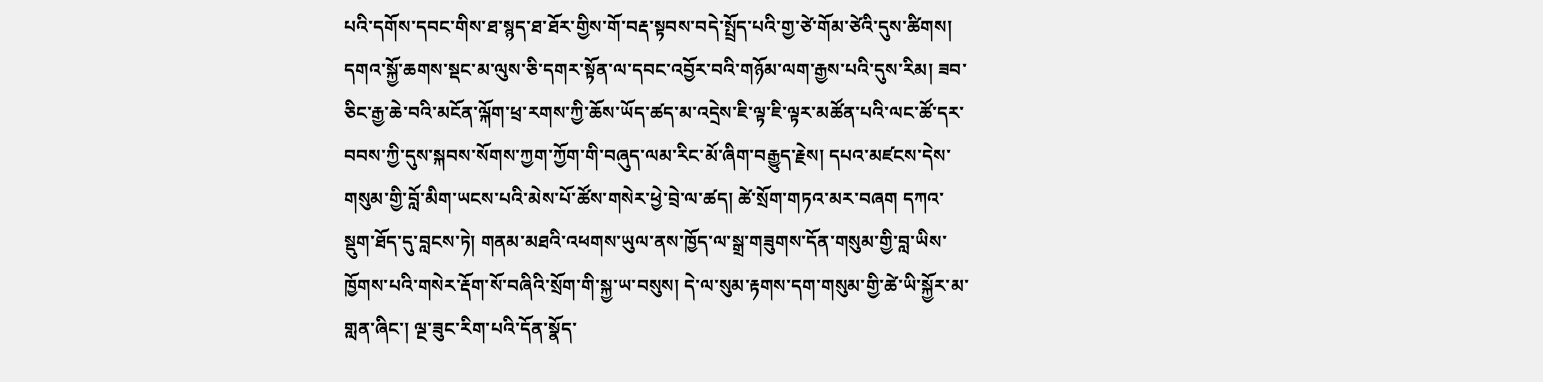པའི་དགོས་དབང་གིས་ཐ་སྙད་ཐ་ཐོར་གྱིས་གོ་བརྡ་སྟབས་བདེ་སྤྲོད་པའི་གྱ་ཙེ་གོམ་ཙེའི་དུས་ཚིགས། དགའ་སྐྱོ་ཆགས་སྡང་མ་ལུས་ཅི་དགར་སྟོན་ལ་དབང་འབྱོར་བའི་གཉོམ་ལག་རྒྱས་པའི་དུས་རིམ། ཟབ་ཅིང་རྒྱ་ཆེ་བའི་མངོན་ལྐོག་ཕྲ་རགས་ཀྱི་ཆོས་ཡོད་ཚད་མ་འདྲེས་ཇི་ལྟ་ཇི་ལྟར་མཚོན་པའི་ལང་ཚོ་དར་བབས་ཀྱི་དུས་སྐབས་སོགས་ཀྱག་ཀྱོག་གི་བཞུད་ལམ་རིང་མོ་ཞིག་བརྒྱུད་རྗེས། དཔའ་མཛངས་དེས་གསུམ་གྱི་བློ་མིག་ཡངས་པའི་མེས་པོ་ཚོས་གསེར་ཕྱེ་བྲེ་ལ་ཚད། ཚེ་སྲོག་གཏའ་མར་བཞག དཀའ་སྡུག་ཐོད་དུ་བླངས་ཏེ། གནམ་མཐའི་འཕགས་ཡུལ་ནས་ཁྱོད་ལ་སྒྲ་གཟུགས་དོན་གསུམ་གྱི་བླ་ཡིས་ཁྱོགས་པའི་གསེར་རྡོག་སོ་བཞིའི་སྲོག་གི་སྐྱ་ཡ་བསུས། དེ་ལ་སུམ་རྟགས་དག་གསུམ་གྱི་ཚེ་ཡི་སྐྱོར་མ་གླན་ཞིང་། ལྔ་ཟུང་རིག་པའི་དོན་སྣོད་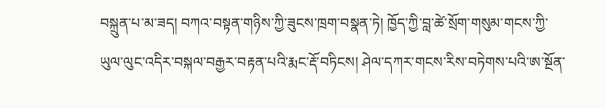བསྐྲུན་པ་མ་ཟད། བཀའ་བསྟན་གཉིས་ཀྱི་ཟུངས་ཁྲག་བསྣན་ཏེ། ཁྱོད་ཀྱི་བླ་ཚེ་སྲོག་གསུམ་གངས་ཀྱི་ཡུལ་ལུང་འདིར་བསྐལ་བརྒྱར་བརྟན་པའི་རྨང་རྡོ་བཏིངས། ཤེལ་དཀར་གངས་རིས་བཏེགས་པའི་ཨ་སྔོན་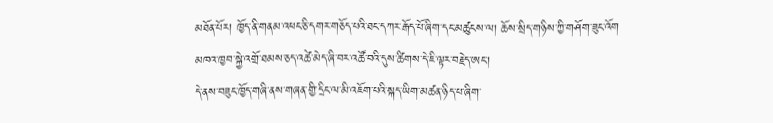མཐོན་པོར། ཁྱོད་ནི་གནམ་འཕང་ཅི་དགར་གཅོད་པའི་ཐང་དཀར་རྒོད་པོ་ཞིག་དང་མཚུངས་ལ། ཆོས་སྲིད་གཉིས་ཀྱི་གཤོག་ཟུང་འོག མཁའ་ཁྱབ་སྐྱེ་འགྲོ་ཐམས་ཅད་འཚེ་མེད་ཞི་བར་འཚོ་བའི་དུས་ཚིགས་དེ་ཇི་ལྟར་བརྗེད་ཨང་།
དེ་ནས་བཟུང་ཁྱོད་གཞི་ནས་གཞན་གྱི་དྲིང་ལ་མི་འཇོག་པའི་སྐད་ཡིག་མཚན་ཉིད་པ་ཞིག་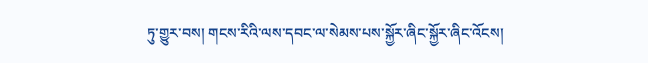ཏུ་གྱུར་བས། གངས་རིའི་ལས་དབང་ལ་སེམས་པས་སྐྱོར་ཞིང་སྐྱོར་ཞིང་འོངས།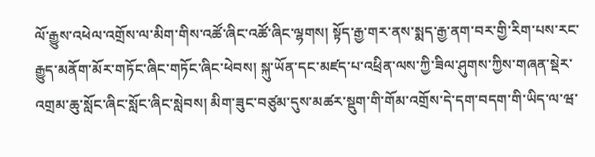ལོ་རྒྱུས་འཕེལ་འགྲོས་ལ་མིག་གིས་འཚོ་ཞིང་འཚོ་ཞིང་ལྷགས། སྟོད་རྒྱ་གར་ནས་སྨད་རྒྱ་ནག་བར་གྱི་རིག་པས་རང་རྒྱུད་མནོག་མོར་གཏོང་ཞིང་གཏོང་ཞིང་ཕེབས། སྐུ་ཡོན་དང་མཛད་པ་འཕྲིན་ལས་ཀྱི་ཟིལ་ཤུགས་ཀྱིས་གཞན་སྡེར་འགྲམ་ཆུ་སློང་ཞིང་སློང་ཞིང་སླེབས། མིག་ཟུང་བཙུམ་དུས་མཚར་སྡུག་གི་གོམ་འགྲོས་དེ་དག་བདག་གི་ཡིད་ལ་ཝ་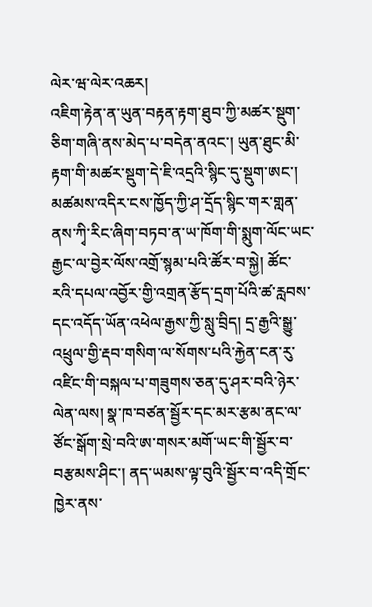ལེར་ཝ་ལེར་འཆར།
འཇིག་རྟེན་ན་ཡུན་བརྟན་རྟག་ཐུབ་ཀྱི་མཚར་སྡུག་ཅིག་གཞི་ནས་མེད་པ་བདེན་ནའང་། ཡུན་ཐུང་མི་རྟག་གི་མཚར་སྡུག་དེ་ཇི་འདྲའི་སྙིང་དུ་སྡུག་ཨང་། མཚམས་འདིར་ངས་ཁྱོད་ཀྱི་ཤ་དྲོད་སྙིང་གར་གླན་ནས་ཀྭི་རིང་ཞིག་བཏབ་ན་ཡ་ཁོག་གི་སྨུག་ལོང་ཡང་རྒྱང་ལ་བྱེར་ལོས་འགྲོ་སྙམ་པའི་ཚོར་བ་སྐྱེ། ཚོང་རའི་དཔལ་འབྱོར་གྱི་འགྲན་རྩོད་དྲག་པོའི་ཚ་རླབས་དང་འདོད་ཡོན་འཕེལ་རྒྱས་ཀྱི་སླུ་བྲིད། དྲ་རྒྱའི་སྒྱུ་འཕྲུལ་གྱི་རྡབ་གསིག་ལ་སོགས་པའི་རྐྱེན་ངན་རུ་འཛིང་གི་བསྐལ་པ་གཟུགས་ཅན་དུ་ཤར་བའི་ཉེར་ལེན་ལས། སྣ་ཁ་བཙན་སྦྱོར་དང་མར་རྩམ་ནང་ལ་ཙོང་སྒོག་སྲེ་བའི་ཨ་གསར་མགོ་ཡང་གི་སྦྱོར་བ་བརྩམས་ཤིང་། ནད་ཡམས་ལྟ་བུའི་སྦྱོར་བ་འདི་གྲོང་ཁྱེར་ནས་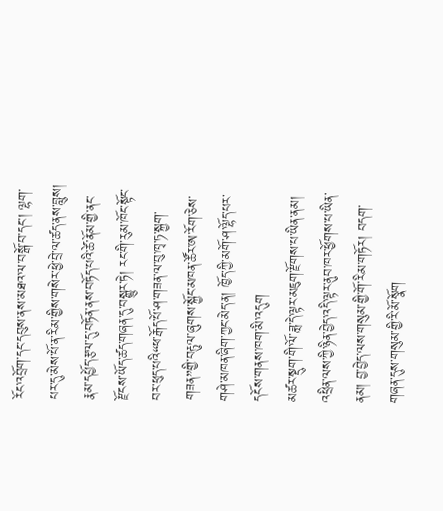རོང་འབྲོག་དང་དབུས་ནས་མཐའ་ལ་བསྒོ་བ་དང་། ལྷག་པར་དུ་མེས་པོ་ན་རིམ་གྱིས་གསེར་ཕྱེ་བྲེ་ལ་ཚད་ནས་བླུས། རྣམ་དཔྱོད་རྩལ་དུ་བཏོན་ནས་བཏོད་པའི་ཚེ་ནོམ་གྱི་ནང་རྫོངས་ཡོད་ཚད་གཞན་དུ་བསྒྱུར་ཏེ། རང་གི་རུམ་ཁོང་སྟོང་བར་ཕུད་པའི“ཕ་རྒོད་པོ་ཤ་གཟན་ལ་བུ་ཁྭ་ཏ་སྐྱག་གཟན”གྱི་བརྟུལ་ཞུགས་སྐྱོང་མཁན་ཚོར་ཨ་རོག་ཅེས་གཤེ་མཁན་ཞིག་ཀྱང་མེད་ན། ཁྱོད་ཀྱི་མགོ་ཤ་ལྷོད་པར་དངོས་གནས་ཁག་མི་འདུག
མཚར་སྡུག་གི་ལོ་ཟླ་དེ་ལྟར་མཇུག་རྫོགས་པ་ཡིན་ནམ། འཕྲིན་ལས་ཀྱི་ཉིན་བྱེད་འདི་ལྟར་ནུབ་ཁར་ཕྱོགས་པ་ཡིན་ནམ། བྱ་བྱེད་ལས་གསུམ་གྱི་གོ་རིམ་གཏོར། བདག་གཞན་དུས་གསུམ་གྱི་རི་མོ་སྣོག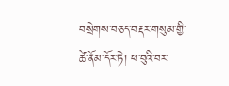བསྲེགས་བཅད་བརྡར་གསུམ་གྱི་ཚེ་ནོམ་དོར་ཏེ། ཕ་བུའི་བར་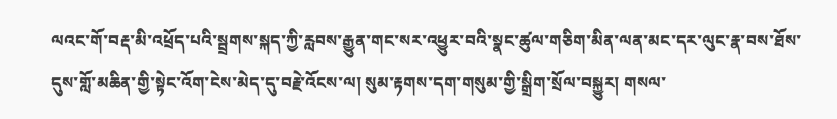ལའང་གོ་བརྡ་མི་འཕྲོད་པའི་སྦྲགས་སྐད་ཀྱི་རླབས་རྒྱུན་གང་སར་འཕྱུར་བའི་སྣང་ཚུལ་གཅིག་མིན་ལན་མང་དར་ལུང་རྣ་བས་ཐོས་དུས་གློ་མཆིན་གྱི་སྟེང་འོག་ངེས་མེད་དུ་བརྗེ་འོངས་ལ། སུམ་རྟགས་དག་གསུམ་གྱི་སྒྲིག་སྲོལ་བསྐྱུར། གསལ་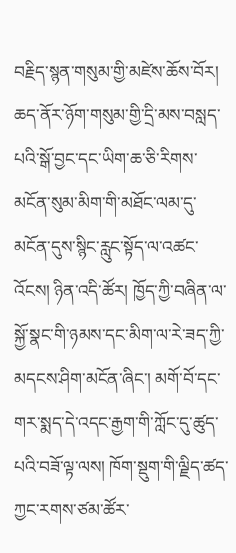བརྗིད་སྙན་གསུམ་གྱི་མཛེས་ཆོས་བོར། ཆད་ནོར་ཉོག་གསུམ་གྱི་དྲི་མས་བསླད་པའི་སྒོ་བྱང་དང་ཡིག་ཆ་ཅི་རིགས་མངོན་སུམ་མིག་གི་མཐོང་ལམ་དུ་མངོན་དུས་སྙིང་རླུང་སྟོད་ལ་འཚང་འོངས། ཉིན་འདི་ཚོར། ཁྱོད་ཀྱི་བཞིན་ལ་སྐྱོ་སྣང་གི་ཉམས་དང་མིག་ལ་རེ་ཟད་ཀྱི་མདངས་ཤིག་མངོན་ཞིང་། མགོ་བོ་དང་གར་སྨད་དེ་འདང་རྒྱག་གི་ཀློང་དུ་ཚུད་པའི་བཟོ་ལྟ་ལས། ཁོག་སྡུག་གི་ལྗིད་ཚད་ཀྱང་རགས་ཙམ་ཚོར་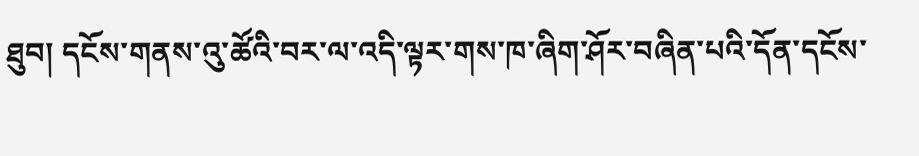ཐུབ། དངོས་གནས་འུ་ཚོའི་བར་ལ་འདི་ལྟར་གས་ཁ་ཞིག་ཤོར་བཞིན་པའི་དོན་དངོས་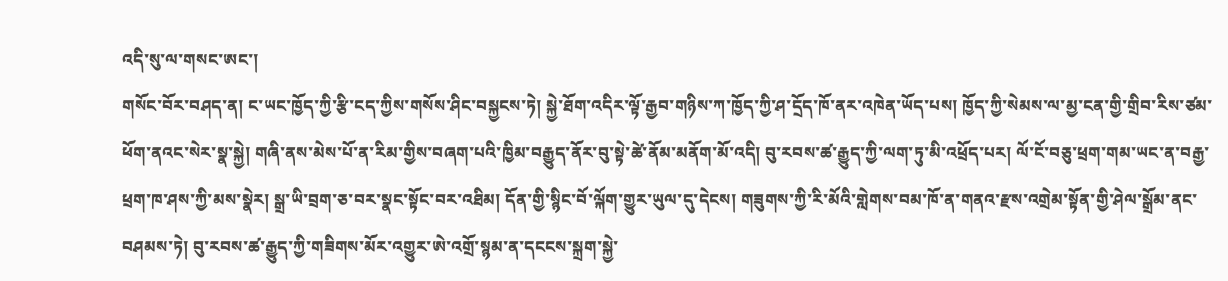འདི་སུ་ལ་གསང་ཨང་།
གསོང་བོར་བཤད་ན། ང་ཡང་ཁྱོད་ཀྱི་རྩི་ངད་ཀྱིས་གསོས་ཤིང་བསྐྱངས་ཏེ། སྐྱེ་ཐོག་འདིར་ལྟོ་རྒྱབ་གཉིས་ཀ་ཁྱོད་ཀྱི་ཤ་དྲོད་ཁོ་ནར་འཁེན་ཡོད་པས། ཁྱོད་ཀྱི་སེམས་ལ་མྱ་ངན་གྱི་གྲིབ་རིས་ཙམ་ཕོག་ནའང་སེར་སྣ་སྐྱེ། གཞི་ནས་མེས་པོ་ན་རིམ་གྱིས་བཞག་པའི་ཁྱིམ་བརྒྱུད་ནོར་བུ་སྟེ་ཚེ་ནོམ་མནོག་མོ་འདི། བུ་རབས་ཚ་རྒྱུད་ཀྱི་ལག་ཏུ་མི་འཕྲོད་པར། ལོ་ངོ་བཅུ་ཕྲག་གམ་ཡང་ན་བརྒྱ་ཕྲག་ཁ་ཤས་ཀྱི་མས་སྣེར། སྒྲ་ཡི་བྲག་ཅ་བར་སྣང་སྟོང་བར་འཐིམ། དོན་གྱི་སྙིང་བོ་ལྐོག་གྱུར་ཡུལ་དུ་དེངས། གཟུགས་ཀྱི་རི་མོའི་གླེགས་བམ་ཁོ་ན་གནའ་རྫས་འགྲེམ་སྟོན་གྱི་ཤེལ་སྒྲོམ་ནང་བཤམས་ཏེ། བུ་རབས་ཚ་རྒྱུད་ཀྱི་གཟིགས་མོར་འགྱུར་ཨེ་འགྲོ་སྙམ་ན་དངངས་སྐྲག་སྐྱེ་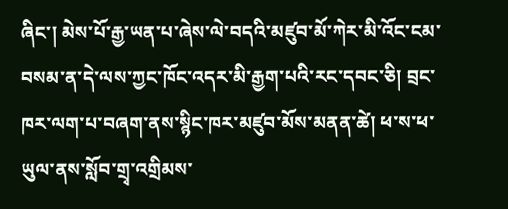ཞིང་། མེས་པོ་རྒྱ་ཡན་པ་ཞེས་ལེ་བདའི་མཛུབ་མོ་ཀེར་མི་འོང་ངམ་བསམ་ན་དེ་ལས་ཀྱང་ཁོང་འདར་མི་རྒྱག་པའི་རང་དབང་ཅི། བྲང་ཁར་ལག་པ་བཞག་ནས་སྙིང་ཁར་མཛུབ་མོས་མནན་ཚེ། ཕ་ས་ཕ་ཡུལ་ནས་སློབ་གྲྭ་འགྲིམས་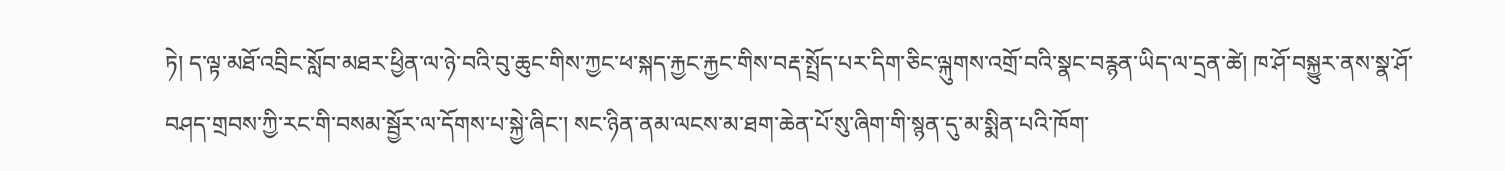ཏེ། ད་ལྟ་མཐོ་འབྲིང་སློབ་མཐར་ཕྱིན་ལ་ཉེ་བའི་བུ་ཆུང་གིས་ཀྱང་ཕ་སྐད་རྐྱང་རྐྱང་གིས་བརྡ་སྤྲོད་པར་དིག་ཅིང་ལྐུགས་འགྲོ་བའི་སྣང་བརྙན་ཡིད་ལ་དྲན་ཚེ། ཁ་ཤོ་བསྐྱུར་ནས་སྣ་ཤོ་བཤད་གྲབས་ཀྱི་རང་གི་བསམ་སྦྱོར་ལ་དོགས་པ་སྐྱེ་ཞིང་། སང་ཉིན་ནམ་ལངས་མ་ཐག་ཆེན་པོ་སུ་ཞིག་གི་སྙན་དུ་མ་སྨིན་པའི་ཁོག་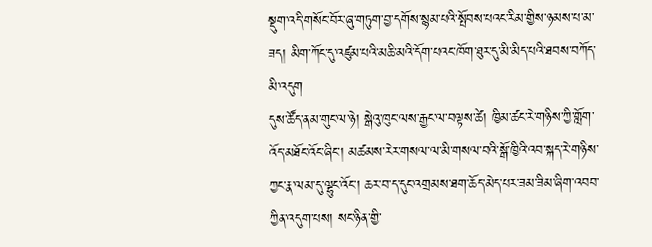སྡུག་འདི་གསོང་བོར་ཞུ་གཏུག་བྱ་དགོས་སྙམ་པའི་སྤོབས་པའང་རིམ་གྱིས་ཉམས་པ་མ་ཟད། མིག་ཀོང་དུ་འཛུམ་པའི་མཆི་མའི་དོག་པའང་ཁོག་ཐུར་དུ་མི་མིད་པའི་ཐབས་བཀོད་མི་འདུག
དུས་ཚོད་ནམ་གུང་ལ་ཉེ། སྒེའུ་ཁུང་ལས་རྒྱང་ལ་བལྟས་ཚེ། ཁྱིམ་ཚང་རེ་གཉིས་ཀྱི་གློག་འོད་མཐོང་འོང་ཞིང་། མཚམས་རེར་གསལ་ལ་མི་གསལ་བའི་སྒོ་ཁྱིའི་འབ་སྐད་རེ་གཉིས་ཀྱང་རྣ་ལམ་དུ་ལྷུང་འོང་། ཆར་བ་ད་དུང་འགྲམས་ཐག་ཆོད་མེད་པར་ཟམ་ཟིམ་ཞིག་འབབ་ཀྱིན་འདུག་པས། སང་ཉིན་གྱི་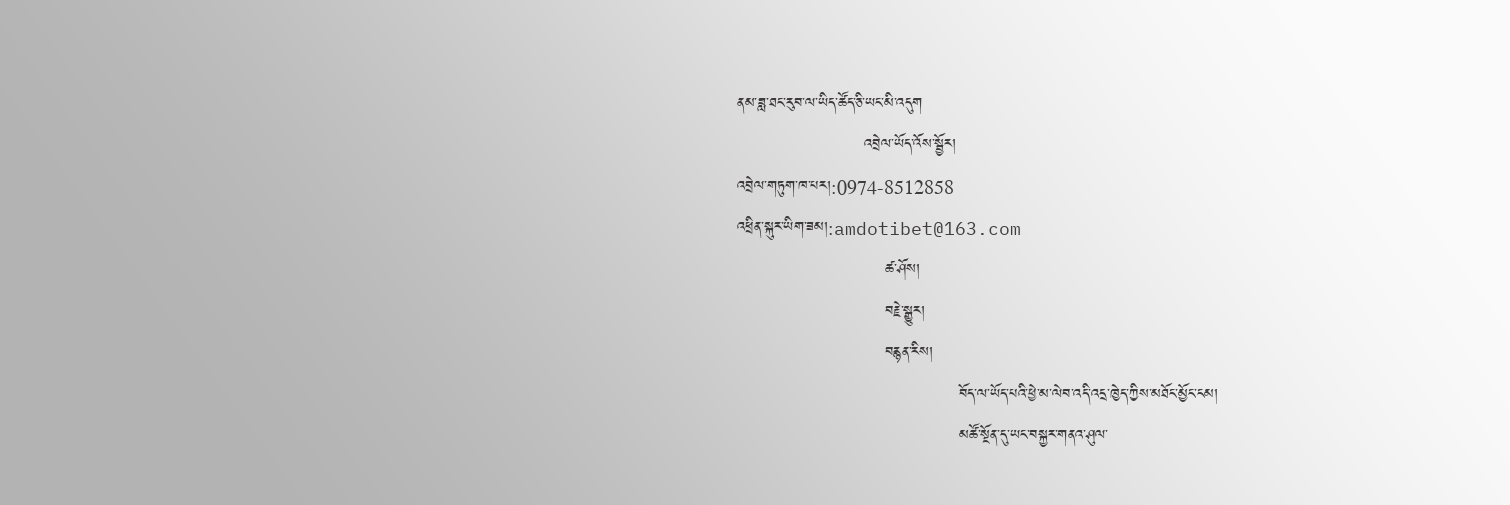ནམ་ཟླ་ཐང་རུབ་ལ་ཡིད་ཚོད་ཅི་ཡང་མི་འདུག
                        འབྲེལ་ཡོད་འོས་སྦྱོར།
འབྲེལ་གཏུག་ཁ་པར།:0974-8512858
འཕྲིན་སྐུར་ཡིག་ཟམ།:amdotibet@163.com
                            ཚ་ཤོས།
                            བརྗེ་སྒྱུར།
                            བརྙན་རིས།
                                          བོད་ལ་ཡོད་པའི་ཕྱེ་མ་ལེབ་འདི་འདྲ་ཁྱེད་ཀྱིས་མཐོང་མྱོང་ངམ།
                                          མཚོ་སྔོན་དུ་ཡང་བསྐྱར་གནའ་ཤུལ་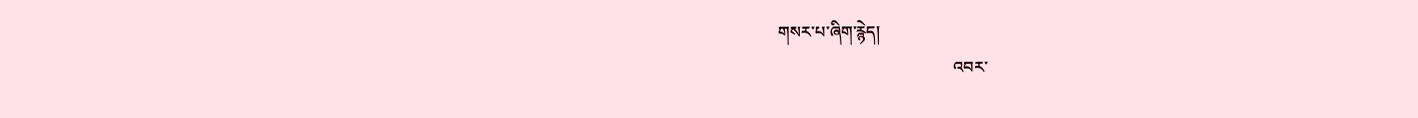གསར་པ་ཞིག་རྙེད།
                                          འབར་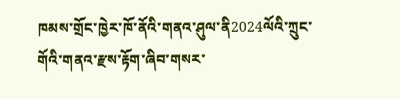ཁམས་གྲོང་ཁྱེར་ཁོ་ནོའི་གནའ་ཤུལ་ནི2024ལོའི་ཀྲུང་གོའི་གནའ་རྫས་རྟོག་ཞིབ་གསར་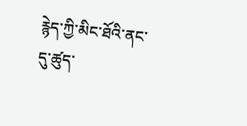རྙེད་ཀྱི་མིང་ཐོའི་ནང་དུ་ཚུད་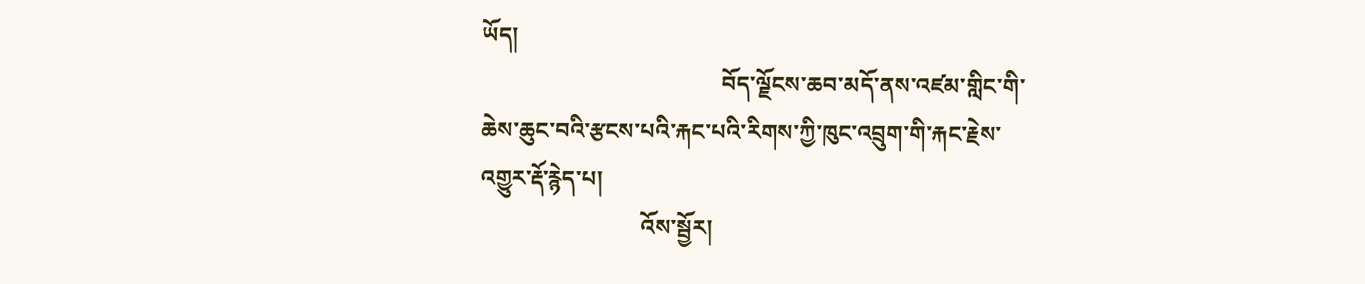ཡོད།
                                          བོད་ལྗོངས་ཆབ་མདོ་ནས་འཛམ་གླིང་གི་ཆེས་ཆུང་བའི་རྩངས་པའི་རྐང་པའི་རིགས་ཀྱི་ཁུང་འབྲུག་གི་རྐང་རྗེས་འགྱུར་རྡོ་རྙེད་པ།
                            འོས་སྦྱོར།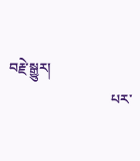བརྗེ་སྒྱུར།
                            པར་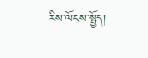རིས་ལོངས་སྤྱོད།